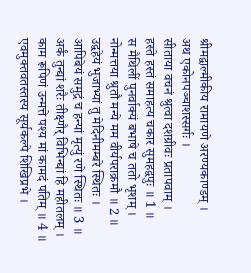श्रीमद्वाल्मीकीय रामायणे अरण्यकाण्डम् ।
अथ एकोनपञ्चाशस्सर्गः ।
सीताया वचनं श्रुत्वा दशग्रीवः प्रतापवाम् ।
हस्ते हस्तं समाहत्य चकार सुमहद्वपुः ॥ 1 ॥
स मैथिलीं पुनर्वाक्यं बभाषे च ततो भृशम् ।
नोन्मत्तया श्रुतौ मन्ये मम वीर्यपराक्रमौ ॥ 2 ॥
उद्वहेयं भुजाभ्यां तु मेदिनीमम्बरे स्थितः ।
आपिबेयं समुद्रं च हन्यां मृत्युं रणे स्थितः ॥ 3 ॥
अर्कं तुन्द्यां शरैः तीक्ष्णैर् विभिन्द्यां हि महीतलम् ।
काम रूपिणं उन्मत्ते पश्य मां कामदं पतिम् ॥ 4 ॥
एवमुक्तवतस्तस्य सूर्यकल्पे शिखिप्रभे ।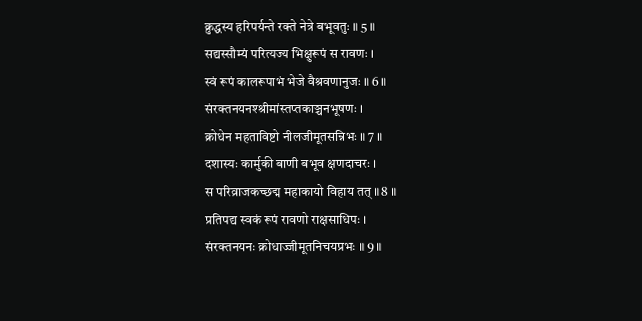क्रुद्धस्य हरिपर्यन्ते रक्ते नेत्रे बभूवतुः ॥ 5 ॥
सद्यस्सौम्यं परित्यज्य भिक्षुरूपं स रावणः ।
स्वं रूपं कालरूपाभं भेजे वैश्रवणानुजः ॥ 6 ॥
संरक्तनयनश्श्रीमांस्तप्तकाञ्चनभूषणः ।
क्रोधेन महताविष्टो नीलजीमूतसन्निभः ॥ 7 ॥
दशास्यः कार्मुकी बाणी बभूव क्षणदाचरः ।
स परिव्राजकच्छद्म महाकायो विहाय तत् ॥ 8 ॥
प्रतिपद्य स्वकं रूपं रावणो राक्षसाधिपः ।
संरक्तनयनः क्रोधाज्जीमूतनिचयप्रभः ॥ 9 ॥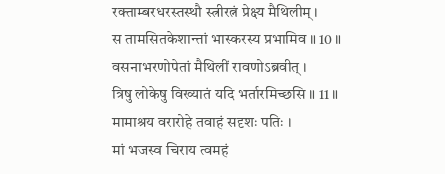रक्ताम्बरधरस्तस्थौ स्त्रीरत्नं प्रेक्ष्य मैथिलीम् ।
स तामसितकेशान्तां भास्करस्य प्रभामिव ॥ 10 ॥
वसनाभरणोपेतां मैथिलीं रावणोऽब्रवीत् ।
त्रिषु लोकेषु विख्यातं यदि भर्तारमिच्छसि ॥ 11 ॥
मामाश्रय वरारोहे तवाहं सदृशः पतिः ।
मां भजस्व चिराय त्वमहं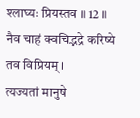श्लाघ्यः प्रियस्तव ॥ 12 ॥
नैव चाहं क्वचिद्भद्रे करिष्ये तव विप्रियम् ।
त्यज्यतां मानुषे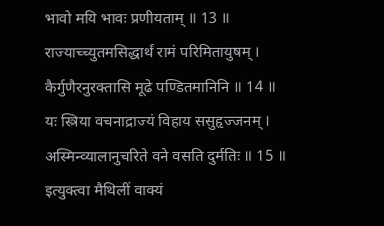भावो मयि भावः प्रणीयताम् ॥ 13 ॥
राज्याच्च्युतमसिद्धार्थं रामं परिमितायुषम् ।
कैर्गुणैरनुरक्तासि मूढे पण्डितमानिनि ॥ 14 ॥
यः स्त्रिया वचनाद्राज्यं विहाय ससुहृज्जनम् ।
अस्मिन्व्यालानुचरिते वने वसति दुर्मतिः ॥ 15 ॥
इत्युक्त्वा मैथिलीं वाक्यं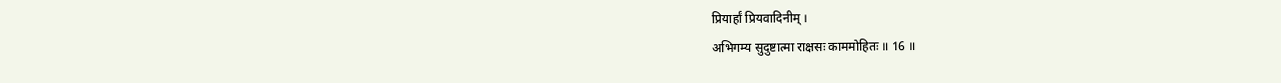प्रियार्हां प्रियवादिनीम् ।
अभिगम्य सुदुष्टात्मा राक्षसः काममोहितः ॥ 16 ॥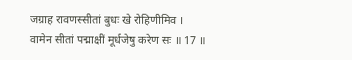जग्राह रावणस्सीतां बुधः खे रोहिणीमिव ।
वामेन सीतां पद्माक्षीं मूर्धजेषु करेण सः ॥ 17 ॥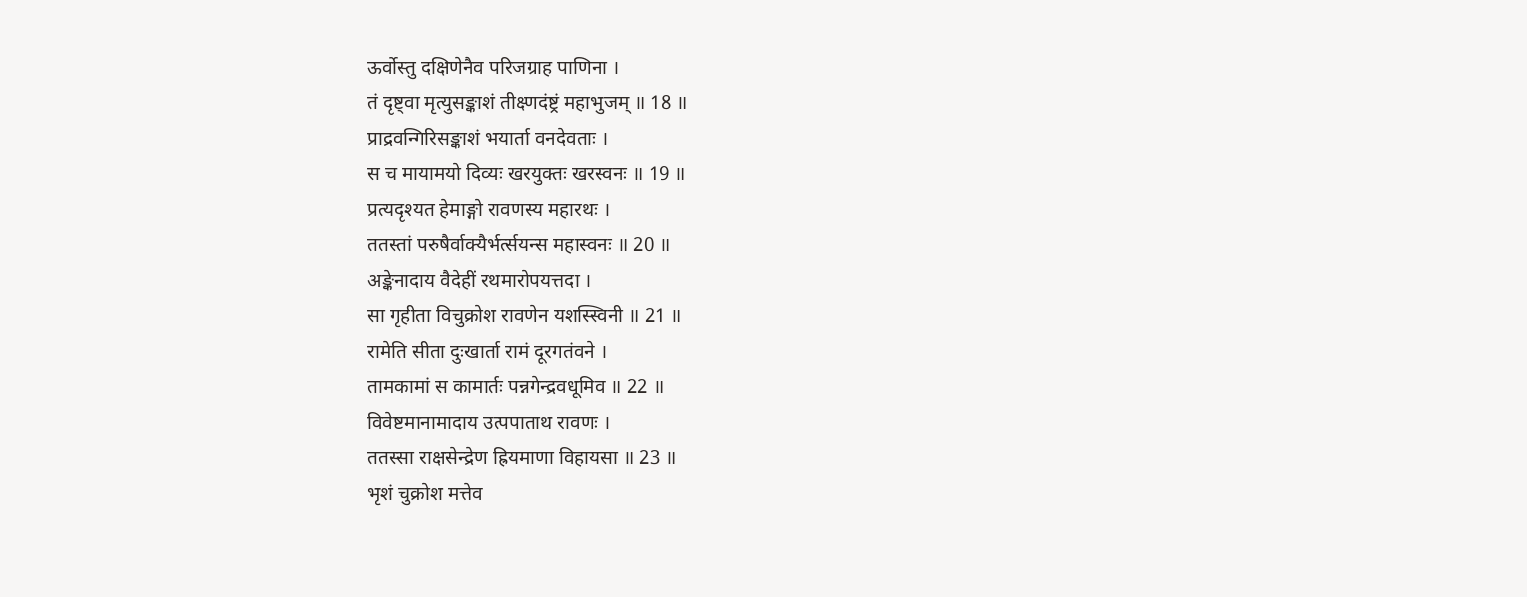ऊर्वोस्तु दक्षिणेनैव परिजग्राह पाणिना ।
तं दृष्ट्वा मृत्युसङ्काशं तीक्ष्णदंष्ट्रं महाभुजम् ॥ 18 ॥
प्राद्रवन्गिरिसङ्काशं भयार्ता वनदेवताः ।
स च मायामयो दिव्यः खरयुक्तः खरस्वनः ॥ 19 ॥
प्रत्यदृश्यत हेमाङ्गो रावणस्य महारथः ।
ततस्तां परुषैर्वाक्यैर्भर्त्सयन्स महास्वनः ॥ 20 ॥
अङ्केनादाय वैदेहीं रथमारोपयत्तदा ।
सा गृहीता विचुक्रोश रावणेन यशस्स्विनी ॥ 21 ॥
रामेति सीता दुःखार्ता रामं दूरगतंवने ।
तामकामां स कामार्तः पन्नगेन्द्रवधूमिव ॥ 22 ॥
विवेष्टमानामादाय उत्पपाताथ रावणः ।
ततस्सा राक्षसेन्द्रेण ह्रियमाणा विहायसा ॥ 23 ॥
भृशं चुक्रोश मत्तेव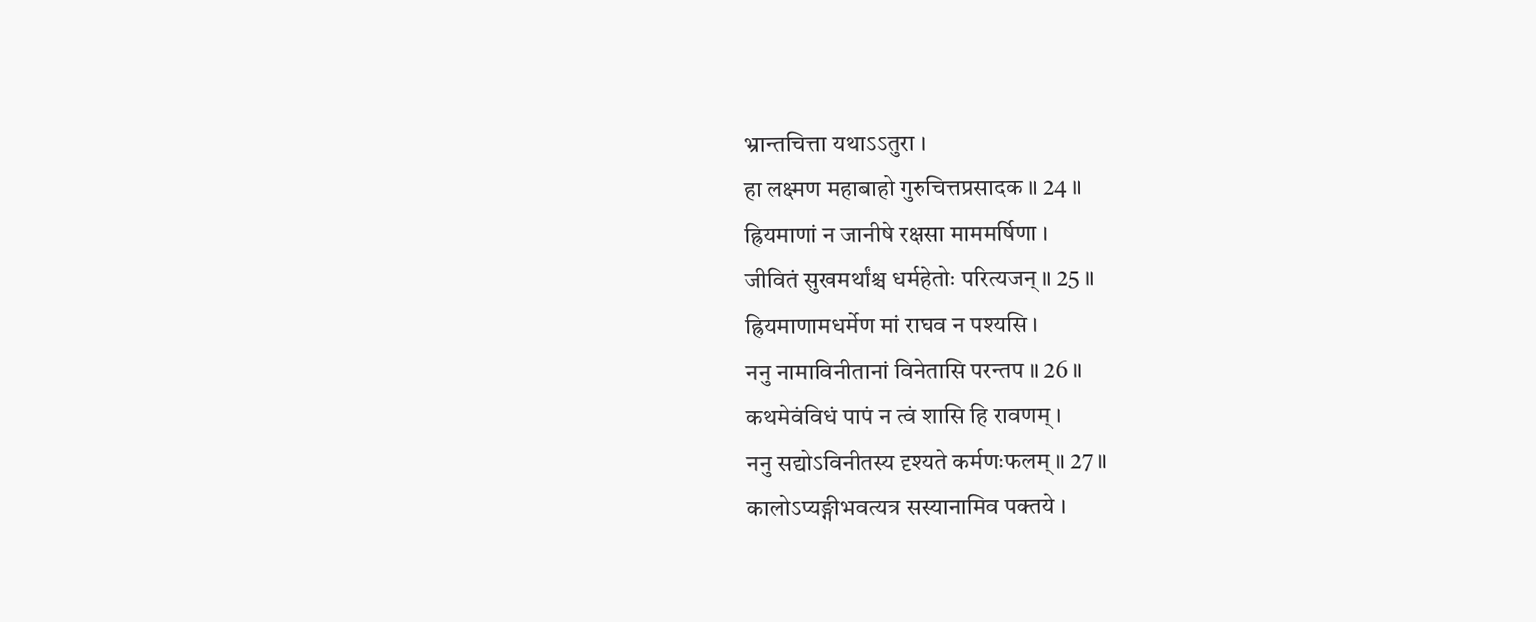भ्रान्तचित्ता यथाऽऽतुरा ।
हा लक्ष्मण महाबाहो गुरुचित्तप्रसादक ॥ 24 ॥
ह्रियमाणां न जानीषे रक्षसा माममर्षिणा ।
जीवितं सुखमर्थांश्च धर्महेतोः परित्यजन् ॥ 25 ॥
ह्रियमाणामधर्मेण मां राघव न पश्यसि ।
ननु नामाविनीतानां विनेतासि परन्तप ॥ 26 ॥
कथमेवंविधं पापं न त्वं शासि हि रावणम् ।
ननु सद्योऽविनीतस्य दृश्यते कर्मणःफलम् ॥ 27 ॥
कालोऽप्यङ्गीभवत्यत्र सस्यानामिव पक्तये ।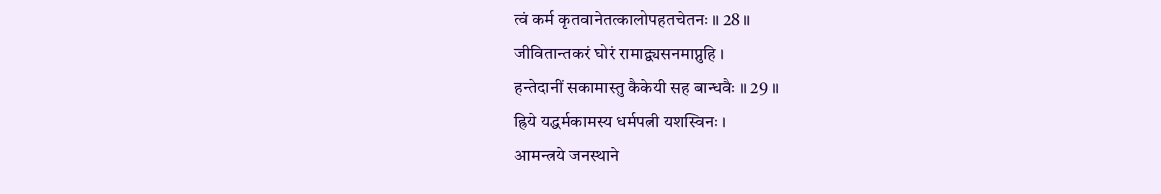त्वं कर्म कृतवानेतत्कालोपहतचेतनः ॥ 28 ॥
जीवितान्तकरं घोरं रामाद्व्यसनमाप्नुहि ।
हन्तेदानीं सकामास्तु कैकेयी सह बान्धवैः ॥ 29 ॥
ह्रिये यद्धर्मकामस्य धर्मपत्नी यशस्विनः ।
आमन्त्रये जनस्थाने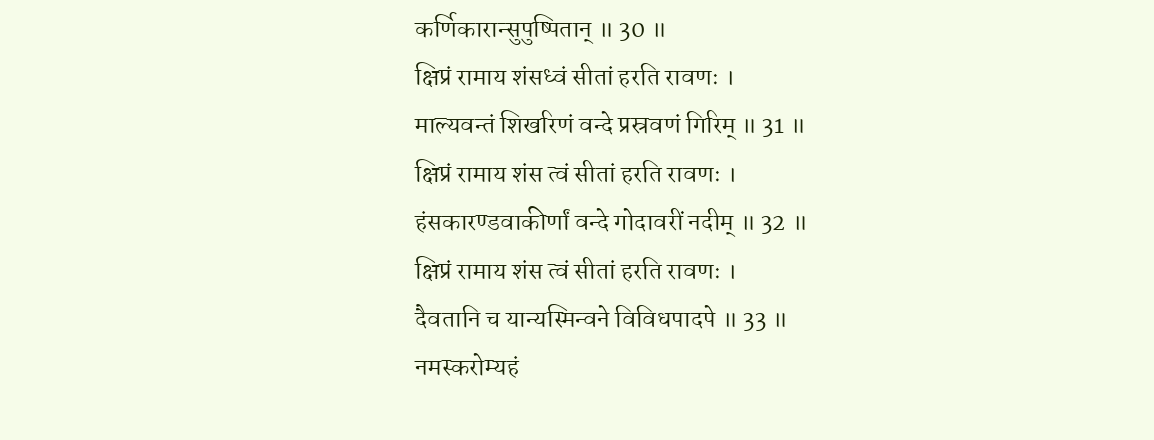कर्णिकारान्सुपुष्पितान् ॥ 30 ॥
क्षिप्रं रामाय शंसध्वं सीतां हरति रावणः ।
माल्यवन्तं शिखरिणं वन्दे प्रस्रवणं गिरिम् ॥ 31 ॥
क्षिप्रं रामाय शंस त्वं सीतां हरति रावणः ।
हंसकारण्डवाकीर्णां वन्दे गोदावरीं नदीम् ॥ 32 ॥
क्षिप्रं रामाय शंस त्वं सीतां हरति रावणः ।
दैवतानि च यान्यस्मिन्वने विविधपादपे ॥ 33 ॥
नमस्करोम्यहं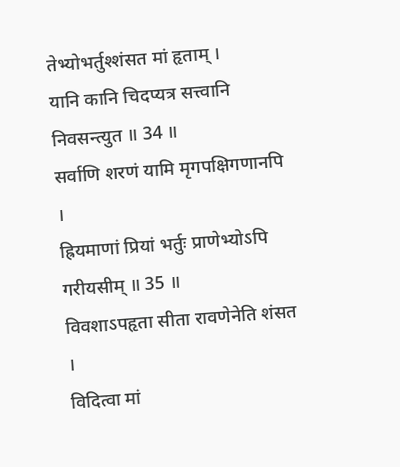तेभ्योभर्तुश्शंसत मां हृताम् ।
यानि कानि चिदप्यत्र सत्त्वानि निवसन्त्युत ॥ 34 ॥
सर्वाणि शरणं यामि मृगपक्षिगणानपि ।
ह्रियमाणां प्रियां भर्तुः प्राणेभ्योऽपि गरीयसीम् ॥ 35 ॥
विवशाऽपहृता सीता रावणेनेति शंसत ।
विदित्वा मां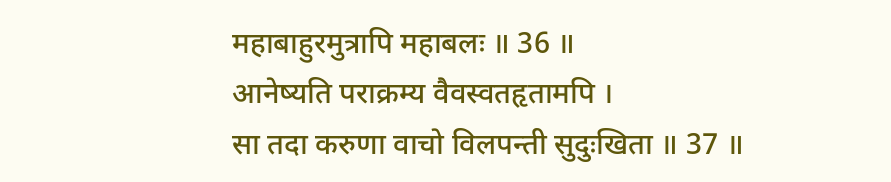महाबाहुरमुत्रापि महाबलः ॥ 36 ॥
आनेष्यति पराक्रम्य वैवस्वतहृतामपि ।
सा तदा करुणा वाचो विलपन्ती सुदुःखिता ॥ 37 ॥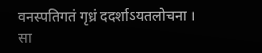वनस्पतिगतं गृध्रं ददर्शाऽयतलोचना ।
सा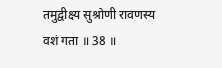तमुद्वीक्ष्य सुश्रोणी रावणस्य वशं गता ॥ 38 ॥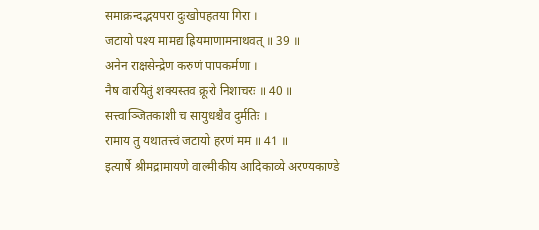समाक्रन्दद्भयपरा दुःखोपहतया गिरा ।
जटायो पश्य मामद्य ह्रियमाणामनाथवत् ॥ 39 ॥
अनेन राक्षसेन्द्रेण करुणं पापकर्मणा ।
नैष वारयितुं शक्यस्तव क्रूरो निशाचरः ॥ 40 ॥
सत्त्वाञ्जितकाशी च सायुधश्चैव दुर्मतिः ।
रामाय तु यथातत्त्वं जटायो हरणं मम ॥ 41 ॥
इत्यार्षे श्रीमद्रामायणे वाल्मीकीय आदिकाव्ये अरण्यकाण्डे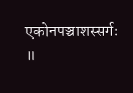एकोनपञ्चाशस्सर्गः ॥